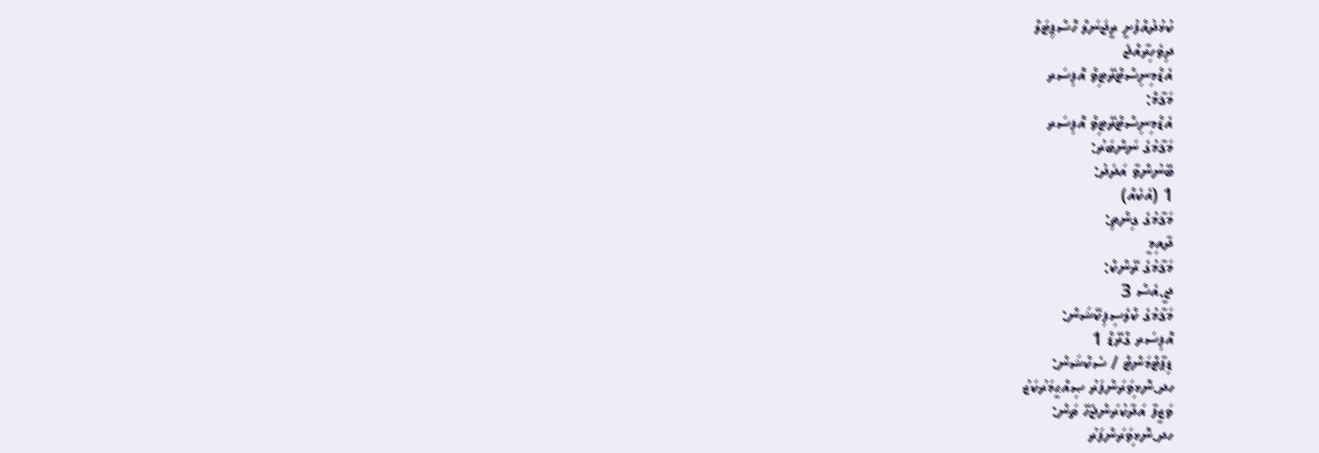ކުޅުދުއްފުށީ ރީޖަނަލް ހޮސްޕިޓަލް
ދިވެހިރާއްޖެ
އެޑްމިނިސްޓްރޭޓިވް އޮފިސަރ
މަޤާމް:
އެޑްމިނިސްޓްރޭޓިވް އޮފިސަރ
މަޤާމުގެ ނަންބަރު:
ބޭނުންވާ އަދަދު:
1 (އެކެއް)
މަޤާމުގެ ގިންތި:
ދާއިމީ
މަޤާމުގެ ރޭންކް:
ޖީ.އެސް 3
މަޤާމުގެ ކްލެސިފިކޭޝަން:
އޮފިސަރ ގްރޭޑް 1
ޑިޕާޓްމަންޓް / ސެކްޝަން:
ހދ.ނޮޅިވަރަންފަރު ޞިއްޙީމަރުކަޒު
ވަޒީފާ އަދާކުރަންޖެހޭ ތަން:
ހދ.ނޮޅިވަރަންފަރު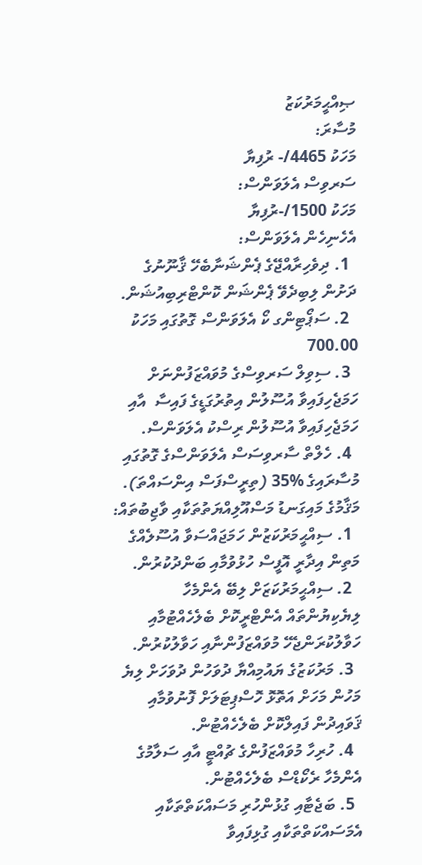ޞިއްޙީމަރުކަޒު
މުސާރަ:
މަހަކު 4465/- ރުފިޔާ
ސަރވިސް އެލަވަންސް:
މަހަކު 1500/-ރުފިޔާ
އެހެނިހެން އެލަވަންސް:
  1. ދިވެހިރާއްޖޭގެ ޕެންޝަނާބެހޭ ޤާނޫނުގެ ދަށުން ލިބިދެވޭ ޕެންޝަން ކޮންޓްރިބިއުޝަން.
  2. ސަޕޯޓިންގ ކޯ އެލަވަންސް ގޮތުގައި މަހަކު 700.00
  3. ސިވިލް ސަރވިސްގެ މުވައްޒަފުންނަށް ހަމަޖެހިފައިވާ އުސޫލުން އިތުރުގަޑީގެ ފައިސާ  އާއި ހަމަޖެހިފައިވާ އުސޫލުން ރިސްކު އެލަވަންސް.
  4. ހެލްތް ސާރވިސަސް އެލަވަންސްގެ ގޮތުގައި މުސާރައިގެ %35 (ތިރީސްފަސް އިންސައްތަ).
މަޤާމުގެ މައިގަނޑު މަސްއޫލިއްޔަތުތަކާއި ވާޖިބުތައް:
  1. ސިއްޙީމަރުކަޒުން ހަމަޖައްސަވާ އުސޫލެއްގެ މަތިން އިދާރީ އޮފީސް ހުޅުވުމާއި ބަންދުކުރުން.
  2. ސިއްޙީމަރުކަޒަށް ލިބޭ އެންމެހާ ލިޔެކިޔުންތައް އެންޓްރީކޮށް ބެލެހެއްޓުމާއި ހަވާލުކުރަންޖެހޭ މުވައްޒަފުންނާއި ހަވާލުކުރުން.
  3. މަރުކަޒުގެ ޔައުމިއްޔާ ދުވަހުން ދުވަހަށް ލިޔެ މަހުން މަހަށް އަތޮޅޮ ހޮސްޕިޓަލަށް ފޮނުވުމާއި ޤަވައިދުން ފައިލްކޮށް ބެލެހެއްޓުން.
  4. ހުރިހާ މުވައްޒަފުންގެ ޗުއްޓީ އާއި ސަލާމުގެ އެންމެހާ ރެކޯޑްސް ބެލެހެއްޓުން.
  5. ބަޖެޓާއި ގުޅުންހުރި މަސައްކަތްތަކާއި އެމަސައްކަތްތަކާއި ގުޅިފައިވާ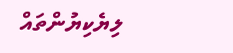ލިޔެކިޔުންތައް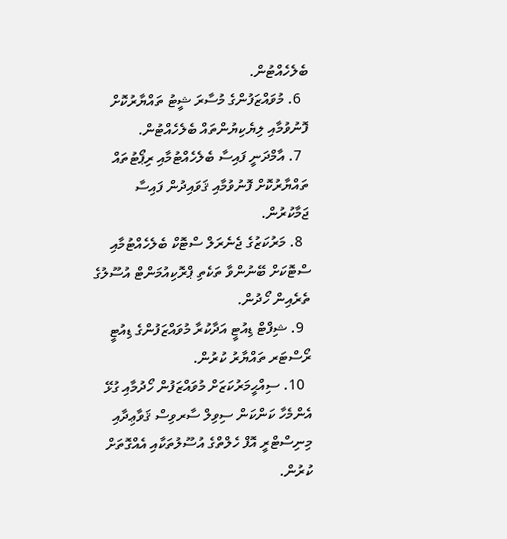ބެލެހެއްޓުން.
  6. މުވައްޒަފުންގެ މުސާރަ ޝީޓު ތައްޔާރުކޮށް ފޮނުވުމާއި ލިޔެކިޔުންތައް ބެލެހެއްޓުން.
  7. އާމްދަނީ ފައިސާ ބެލެހެއްޓުމާއި ރިޕޯޓުތައް ތައްޔާރުކޮށް ފޮނުވުމާއި ޤަވައިދުން ފައިސާ ޖަމާކުރުން.
  8. މަރުކަޒުގެ ޖެނެރަލް ސްޓޮކް ބެލެހެއްޓުމާއި ސްޓޮކަށް ބޭނުންވާ ތަކެތި ޕްރޮކިއުމަންޓް އުސޫލުގެ ތެރެއިން ހޯދުން.
  9. ޝިފްޓް ޑިއުޓީ އަދާކުރާ މުވައްޒަފުންގެ ޑިއުޓީ ރޯސްޓަރ ތައްޔާރު ކުރުން.
  10. ސިއްޙީމަރުކަޒަށް މުވައްޒަފުން ހޯދުމާއި ގުޅޭ އެންމެހާ ކަންކަން ސިވިލް ސާރވިސް ޤަވާޢިދާއި މިނިސްޓްރީ އޮފް ހެލްތްގެ އުސޫލުތަކާއި އެއްގޮތަށް ކުރުން.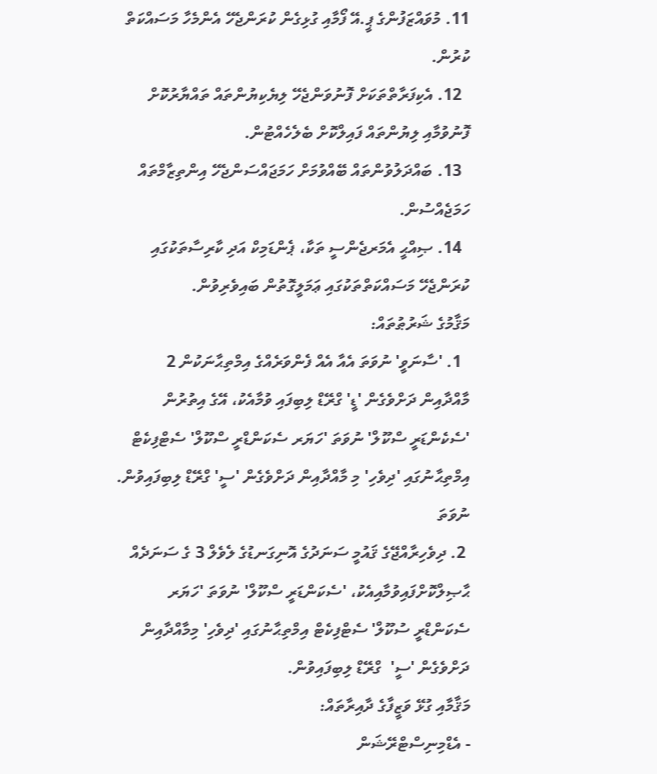11. މުވައްޒަފުންގެ ޕީ.އޭ ފޯމާއި ގުޅިގެން ކުރަންޖެހޭ އެންމެހާ މަސައްކަތް ކުރުން.
  12. އެކިފަރާތްތަކަށް ފޮނުވަންޖެހޭ ލިޔެކިޔުންތައް ތައްޔާރުކޮށް ފޮނުވުމާއި ލިޔުންތައް ފައިލްކޮށް ބެލެހެއްޓުން.
  13. ބައްދަލުވުންތައް ބޭއްވުމަށް ހަމަޖައްސަންޖެހޭ އިންތިޒާމްތައް ހަމަޖެއްސުން.
  14. ޞިއްޙީ އެމަރޖެންސީ ތަކާ، ޕެންޑަމިކް އަދި ކާރިސާތަކުގައި ކުރަންޖެހޭ މަސައްކަތްތަކުގައި ޢަމަލީގޮތުން ބައިވެރިވުން.
މަޤާމުގެ ޝަރުޠުތައް:
  1. 'ސާނަވީ' ނުވަތަ އެއާ އެއް ފެންވަރެއްގެ އިމްތިޙާނަކުން 2 މާއްދާއިން ދަށްވެގެން 'ޑީ' ގްރޭޑް ލިބިފައި ވުމާއެކު، އޭގެ އިތުރުން 'ސެކެންޑަރީ ސްކޫލް' ނުވަތަ 'ހަޔަރ ސެކަންޑްރީ ސްކޫލް' ސެޓްފިކެޓް އިމްތިޙާނުގައި 'ދިވެހި' މި މާއްދާއިން ދަށްވެގެން 'ސީ' ގްރޭޑް ލިބިފައިވުން.
ނުވަތަ
 2. ދިވެހިރާއްޖޭގެ ޤައުމީ ސަނަދުގެ އޮނިގަނޑުގެ ލެވެލް 3 ގެ ސަނަދެއް    ޙާޞިލްކޮށްފައިވުމާއިއެކު، 'ސެކަންޑަރީ ސްކޫލް' ނުވަތަ 'ހަޔަރ ސެކަންޑްރީ ސުކޫލް' ސެޓްފިކެޓް އިމްތިޙާނުގައި 'ދިވެހި' މިމާއްދާއިން ދަށްވެގެން 'ސީ'  ގްރޭޑް ލިބިފައިވުން.
މަޤާމާއި ގުޅޭ ވަޒީފާގެ ދާއިރާތައް:
- އެޑްމިނިސްޓްރޭޝަން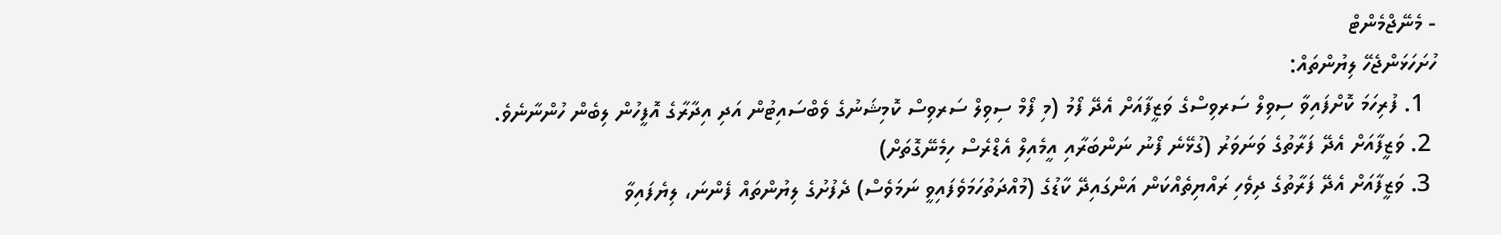- މެނޭޖްމެންޓް
ހުށަހަޅަންޖެހޭ ލިޔުންތައް:
  1. ފުރިހަމަ ކޮށްފައިވާ ސިވިލް ސަރވިސްގެ ވަޒީފާއަށް އެދޭ ފޯމު (މި ފޯމް ސިވިލް ސަރވިސް ކޮމިޝަނުގެ ވެބްސައިޓުން އަދި އިދާރާގެ އޮފީހުން ލިބެން ހުންނާނެވެ.
 2. ވަޒީފާއަށް އެދޭ ފަރާތުގެ ވަނަވަރު (ގުޅޭނެ ފޯނު ނަންބަރާއި އީމެއިލް އެޑްރެސް ހިމެނޭގޮތަށް)
 3. ވަޒީފާއަށް އެދޭ ފަރާތުގެ ދިވެހި ރައްޔިތެއްކަން އަންގައިދޭ ކާޑުގެ (މުއްދަތުހަމަވެފައިވީ ނަމަވެސް) ދެފުށުގެ ލިޔުންތައް ފެންނަ، ލިޔެފައިވާ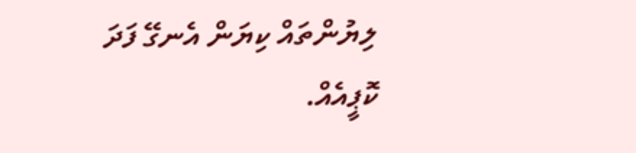ލިޔުންތައް ކިޔަން އެނގޭ ފަދަ ކޮޕީއެއް.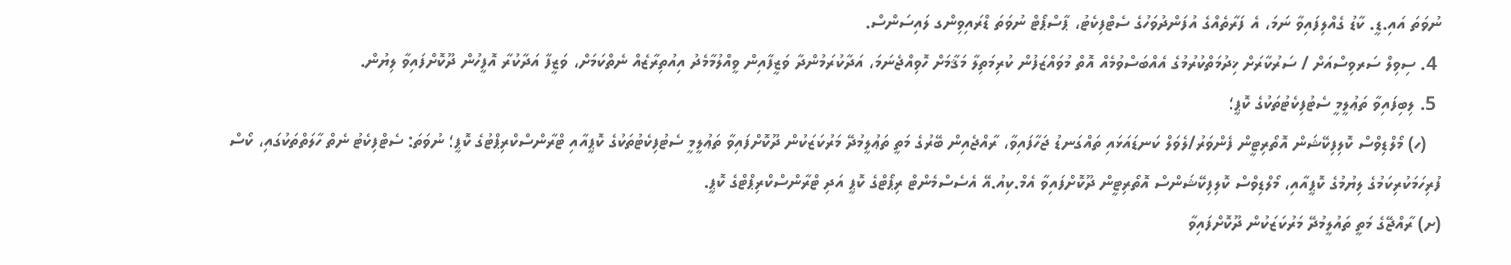ނުވަތަ އައި.ޑީ. ކާޑު ގެއްލިފައިވާ ނަމަ، އެ ފަރާތެއްގެ އުފަންދުވަހުގެ ސެޓްފިކެޓު، ޕާސްޕޯޓް ނުވަތަ ޑްރައިވިންގ ލައިސަންސް.
 4. ސިވިލް ސަރވިސްއަށް / ސަރުކާރަށް ޚިދުމަތްކުރުމުގެ އެއްބަސްވުމެއް އޮތް މުވައްޒަފުން ކުރިމަތިލާ މަޤާމަށް ހޮވިއްޖެނަމަ، އަދާކުރަމުންދާ ވަޒީފާއިން ވީއްލުމާމެދު އިއުތިރާޒެއް ނެތްކަމަށް، ވަޒީފާ އަދާކުރާ އޮފީހުން ދޫކޮށްފައިވާ ލިޔުން.
 5. ލިބިފައިވާ ތަޢުލީމީ ސެޓުފިކެޓުތަކުގެ ކޮޕީ؛
   (ހ) މޯލްޑިވްސް ކޮލިފިކޭޝަން އޮތޯރިޓީން ފެންވަރު/ލެވަލް ކަނޑައަޅައި ތައްގަނޑު ޖަހާފައިވާ، ރާއްޖެއިން ބޭރުގެ މަތީ ތަޢުލީމުދޭ މަރުކަޒަކުން ދޫކޮށްފައިވާ ތަޢުލީމީ ސެޓުފިކެޓުތަކުގެ ކޮޕީއާއި ޓްރާންސްކްރިޕްޓުގެ ކޮޕީ؛ ނުވަތަ: ސެޓްފިކެޓު ނެތް ހާލަތްތަކުގައި، ކޯސް ފުރިހަމަކުރިކަމުގެ ލިޔުމުގެ ކޮޕީއާއި، މޯލްޑިވްސް ކޮލިފިކޭޝަންސް އޮތޯރިޓީން ދޫކޮށްފައިވާ އެމް.ކިއު.އޭ އެސެސްމެންޓް ރިޕޯޓްގެ ކޮޕީ އަދި ޓްރާންސްކްރިޕްޓްގެ ކޮޕީ.
(ށ) ރާއްޖޭގެ މަތީ ތައުލީމުދޭ މަރުކަޒަކުން ދޫކޮށްފައިވާ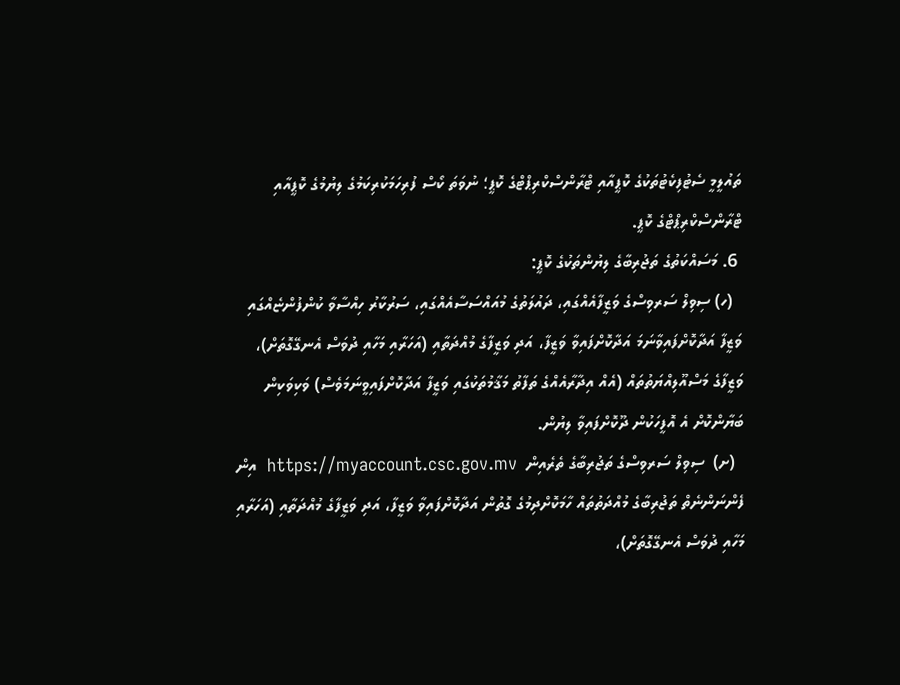ތައުލީމީ ސެޓުފިކެޓުތަކުގެ ކޮޕީއާއި ޓްރާންސްކްރިޕްޓްގެ ކޮޕީ؛ ނުވަތަ ކޯސް ފުރިހަމަކުރިކަމުގެ ލިޔުމުގެ ކޮޕީއާއި ޓްރާންސްކްރިޕްޓްގެ ކޮޕީ.
 6. މަސައްކަތުގެ ތަޖުރިބާގެ ލިޔުންތަކުގެ ކޮޕީ:
  (ހ) ސިވިލް ސަރވިސްގެ ވަޒީފާއެއްގައި، ދައުލަތުގެ މުއައްސަސާއެއްގައި، ސަރުކާރު ހިއްސާވާ ކުންފުންޏެއްގައި ވަޒީފާ އަދާކޮށްފައިވާނަމަ އަދާކޮށްފައިވާ ވަޒީފާ، އަދި ވަޒީފާގެ މުއްދަތާއި (އަހަރާއި މަހާއި ދުވަސް އެނގޭގޮތަށް)، ވަޒީފާގެ މަސްއޫލިއްޔަތުތައް (އެއް އިދާރާއެއްގެ ތަފާތު މަޤާމުތަކުގައި ވަޒީފާ އަދާކޮށްފައިވީނަމަވެސް) ވަކިވަކިން ބަޔާންކޮށް އެ އޮފީހަކުން ދޫކޮށްފައިވާ ލިޔުން.
  (ށ)  ސިވިލް ސަރވިސްގެ ތަޖުރިބާގެ ތެރެއިން  https://myaccount.csc.gov.mv  އިން ފެންނަންނެތް ތަޖުރިބާގެ މުއްދަތުތައް ހާމަކޮށްދިމުގެ ގޮތުން އަދާކޮށްފައިވާ ވަޒީފާ، އަދި ވަޒީފާގެ މުއްދަތާއި (އަހަރާއި މަހާއި ދުވަސް އެނގޭގޮތަށް)،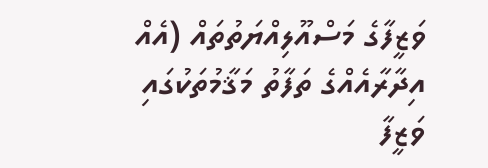ވަޒީފާގެ މަސްއޫލިއްޔަތުތައް (އެއް އިދާރާއެއްގެ ތަފާތު މަޤާމުތަކުގައި ވަޒީފާ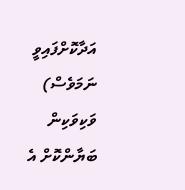އަދާކޮށްފައިވީ ނަމަވެސް) ވަކިވަކިން ބަޔާންކޮށް އެ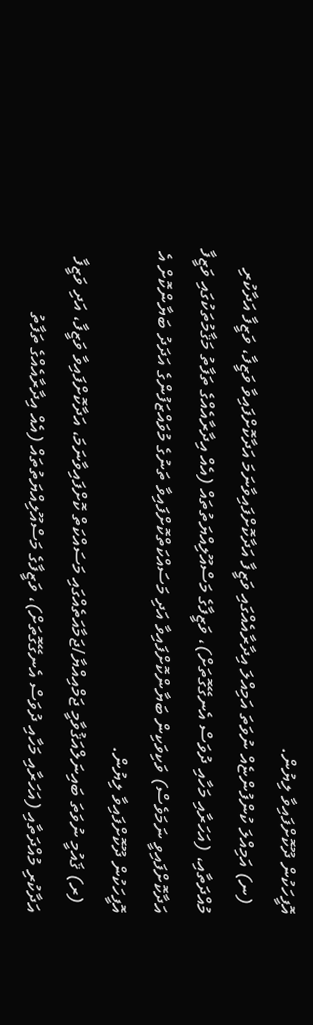އޮފީހަކުން ދޫކޮށްފައިވާ ލިޔުން.
  (ނ) އަމިއްލަ ކުންފުންޏެއް ނުވަތަ އަމިއްލަ އިދާރާއެއްގައި ވަޒީފާ އަދާކޮށްފައިވާނަމަ އަދާކޮށްފައިވާ ވަޒީފާ، ވަޒީފާ އަދާކުރި މުއްދަތާއި، (އަހަރާއި މަހާއި ދުވަސް އެނގޭގޮތަށް)، ވަޒީފާގެ މަސްއޫލިއްޔަތުތައް (އެއް އިދާރާއެއްގެ ތަފާތު މަޤާމުތަކުގައި ވަޒީފާ އަދާކޮށްފައިވީ ނަމަވެސް) ވަކިވަކިން ބަޔާންކޮށްފައިވާ އަދި މަސައްކަތްކޮށްފައިވާ ތަނުގެ މުވައްޒަފުންގެ އަދަދު ބަޔާންކޮށް އެ އޮފީހަކުން ދޫކޮށްފައިވާ ލިޔުން.
  (ރ) ޤައުމީ ނުވަތަ ބައިނަލްއަޤުވާމީ ޖަމްއިއްޔާ/ޖަމާއަތެއްގައި މަސައްކަތް ކޮށްފައިވާނަމަ، އަދާކޮށްފައިވާ ވަޒީފާ، އަދި ވަޒީފާ އަދާކުރި މުއްދަތާއި (އަހަރާއި މަހާއި ދުވަސް އެނގޭގޮތަށް)، ވަޒީފާގެ މަސްއޫލިއްޔަތުތައް (އެއް އިދާރާއެއްގެ ތަފާތު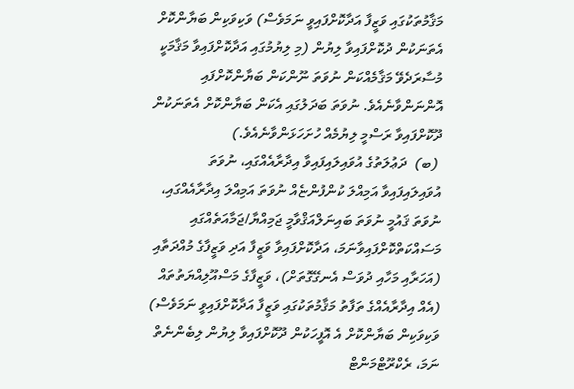މަޤާމުތަކުގައި ވަޒީފާ އަދާކޮށްފައިވީ ނަމަވެސް) ވަކިވަކިން ބަޔާންކޮށް އެތަނަކުން ދުކޮށްފައިވާ ލިޔުން (މި ލިޔުމުގައި އަދާކޮށްފައިވާ މަޤާމަކީ މުސާރަދެވޭ މަޤާމެއްކަން ނުވަތަ ނޫންކަން ބަޔާންކޮށްފައި އޮންނަންވާނެއެވެ. ނުވަތަ ބަދަލުގައި އެކަން ބަޔާންކޮށް އެތަނަކުން ދޫކޮށްފައިވާ ރަސްމީ ލިޔުމެއް ހުށަހަޅަންވާނެއެވެ.)
 (ބ)  ދަޢުލަތުގެ އުވައިލައިފައިވާ އިދާރާއެއްގައި، ނުވަތަ އުވައިލައިފައިވާ އަމިއްލަ ކުންފުންޏެއް ނުވަތަ އަމިއްލަ އިދާރާއެއްގައި، ނުވަތަ ޤައުމީ ނުވަތަ ބައިނަލްއަޤްވާމީ ޖަމިއްޔާ/ޖަމާއަތެއްގައި މަސައްކަތްކޮށްފައިވާނަމަ، އަދާކޮށްފައިވާ ވަޒީފާ އަދި ވަޒީފާގެ މުއްދަތާއި (އަހަރާއި މަހާއި ދުވަސް އެނގޭގޮތަށް)، ވަޒީފާގެ މަސްއޫލިއްޔަތުތައް (އެއް އިދާރާއެއްގެ ތަފާތު މަޤާމުތަކުގައި ވަޒީފާ އަދާކޮށްފައިވީ ނަމަވެސް) ވަކިވަކިން ބަޔާންކޮށް އެ އޮފީހަކުން ދޫކޮށްފައިވާ ލިޔުން ލިބެންނެތް ނަމަ، ރެކްރޫޓްމަންޓް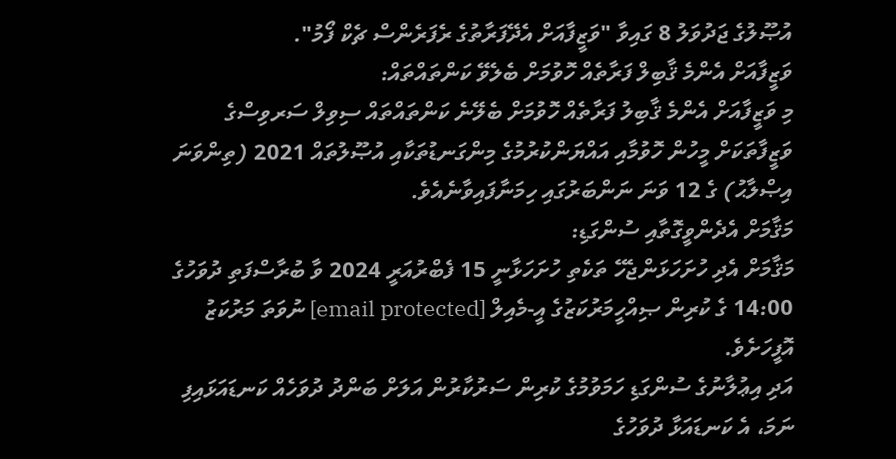އުޞޫލުގެ ޖަދުވަލު 8 ގައިވާ "ވަޒީފާއަށް އެދޭފަރާތުގެ ރެފަރެންސް ޗެކް ފޯމު".
ވަޒީފާއަށް އެންމެ ޤާބިލް ފަރާތެއް ހޮވުމަށް ބެލެވޭ ކަންތައްތައް:
މި ވަޒީފާއަށް އެންމެ ޤާބިލު ފަރާތެއް ހޮވުމަށް ބެލޭނެ ކަންތައްތައް ސިވިލް ސަރވިސްގެ ވަޒީފާތަކަށް މީހުން ހޮވުމާއި އައްޔަންކުރުމުގެ މިންގަނޑުތަކާއި އުޞޫލުތައް 2021 (ތިންވަނަ އިޞްލާޙު) ގެ 12 ވަނަ ނަންބަރުގައި ހިމަނާފައިވާނެއެވެ.
މަޤާމަށް އެދެންވީގޮތާއި ސުންގަޑި:
މަޤާމަށް އެދި ހުށަހަޅަންޖެހޭ ތަކެތި ހުށަހަޅާނީ 15 ފެބްރުއަރީ 2024 ވާ ބުރާސްފަތި ދުވަހުގެ 14:00 ގެ ކުރިން ޞިއްހީމަރުކަޒުގެ އީ-މެއިލް [email protected] ނުވަތަ މަރުކަޒު އޮފީހަށެވެ.
އަދި އިޢުލާނުގެ ސުންގަޑި ހަމަވުމުގެ ކުރިން ސަރުކާރުން އަލަށް ބަންދު ދުވަހެއް ކަނޑައަޅައިފި ނަމަ، އެ ކަނޑައަޅާ ދުވަހުގެ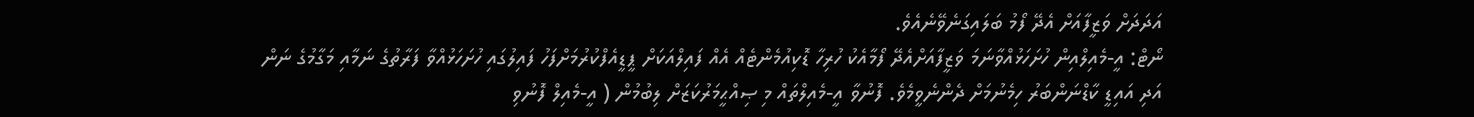އަދަދަށް ވަޒީފާއަށް އެދޭ ފޯމު ބަލައިގަނެވޭނެއެވެ.
ނޯޓް: އީ-މެއިލްއިން ހުށަހަޅުއްވާނަމަ ވަޒީފާއަށްއެދޭ ފޯމާއެކު ހުރިހާ ޑޮކިއުމެންޓެއް އެއް ފައިލްއަކަށް ޕީޑީއެފްކުރުމަށްފަހު ފައިލުގައި ހުށަހަޅުއްވާ ފަރާތުގެ ނަމާއި މަގާމުގެ ނަން އަދި އައިޑީ ކާޑްނަންބަރު ހިމެނުމަށް ދެންނެވީމެވެ. ފޮނުވާ އީ-މެއިލްތައް މި ޞިއްޙީމަރުކަޒަށް ލިބުމުން ( އީ-މެއިލް ފޮނުވި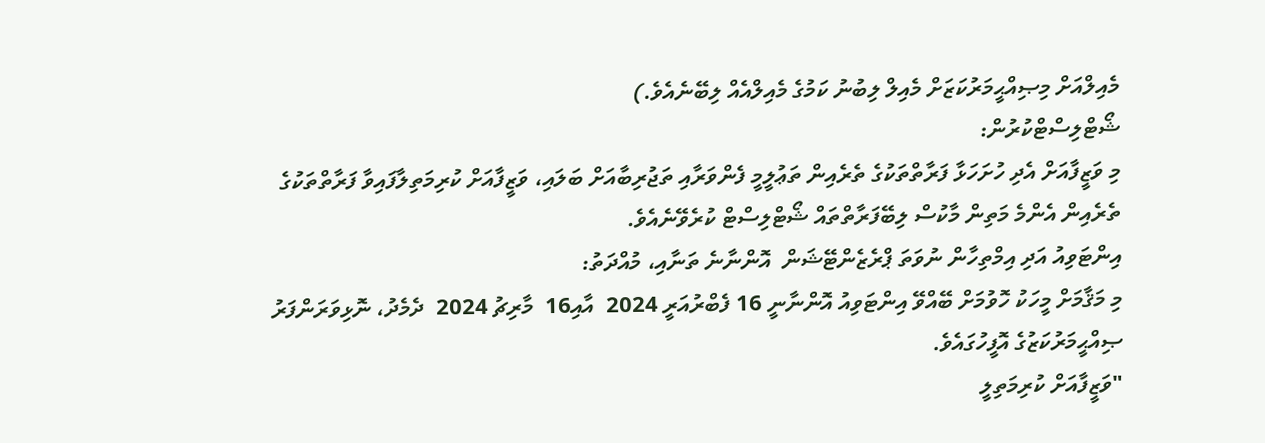މެއިލްއަށް މިޞިއްޙީމަރުކަޒަށް މެއިލް ލިބުނު ކަމުގެ މެއިލްއެއް ލިބޭނެއެވެ.)
ޝޯޓްލިސްޓްކުރުން:
މި ވަޒީފާއަށް އެދި ހުށަހަޅާ ފަރާތްތަކުގެ ތެރެއިން ތަޢުލީމީ ފެންވަރާއި ތަޖުރިބާއަށް ބަލައި، ވަޒީފާއަށް ކުރިމަތިލާފައިވާ ފަރާތްތަކުގެ ތެރެއިން އެންމެ މަތިން މާކުސް ލިބޭފަރާތްތައް ޝޯޓްލިސްޓް ކުރެވޭނެއެވެ.
އިންޓަވިއު އަދި އިމްތިހާން ނުވަތަ ޕްރެޒެންޓޭޝަން  އޮންނާނެ ތަނާއި، މުއްދަތު:
މި މަޤާމަށް މީހަކު ހޮވުމަށް ބޭއްވޭ އިންޓަވިއު އޮންނާނީ 16 ފެބްރުއަރީ 2024  އާއި16  މާރިޗު 2024  ދެމެދު، ނޮޅިވަރަންފަރު ޞިއްޙީމަރުކަޒުގެ އޮފީހުގައެވެ.
"ވަޒީފާއަށް ކުރިމަތިލީ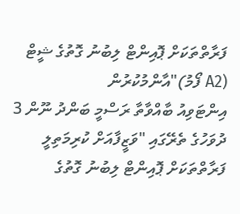ފަރާތްތަކަށް ޕޮއިންޓް ލިބުނު ގޮތުގެ ޝީޓް (A2 ފޯމު)"އާންމުކުރުން
އިންޓަވިއު ބާއްވާތާ ރަސްމީ ބަންދު ނޫން 3 ދުވަހުގެ ތެރޭގައި "ވަޒީފާއަށް ކުރިމަތިލީ ފަރާތްތަކަށް ޕޮއިންޓް ލިބުނު ގޮތުގެ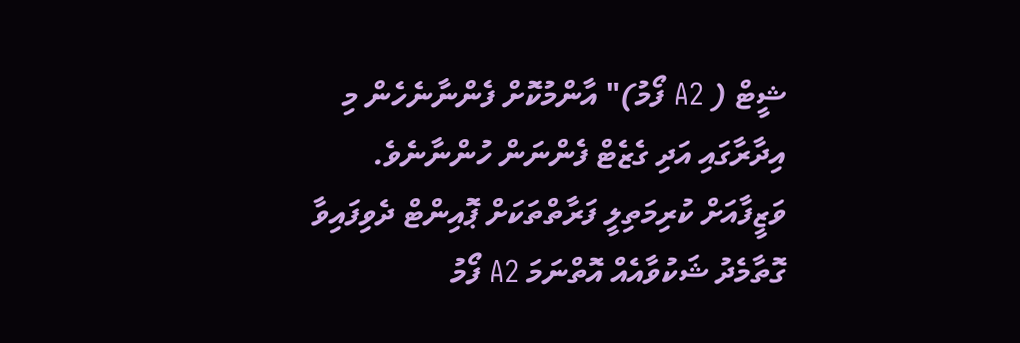ޝީޓް ( A2 ފޯމު)" އާންމުކޮށް ފެންނާނެހެން މި އިދާރާގައި އަދި ގެޒެޓް ފެންނަން ހުންނާނެވެ. ވަޒީފާއަށް ކުރިމަތިލީ ފަރާތްތަކަށް ޕޮއިންޓް ދެވިފައިވާ ގޮތާމެދު ޝަކުވާއެއް އޮތްނަމަ A2 ފޯމު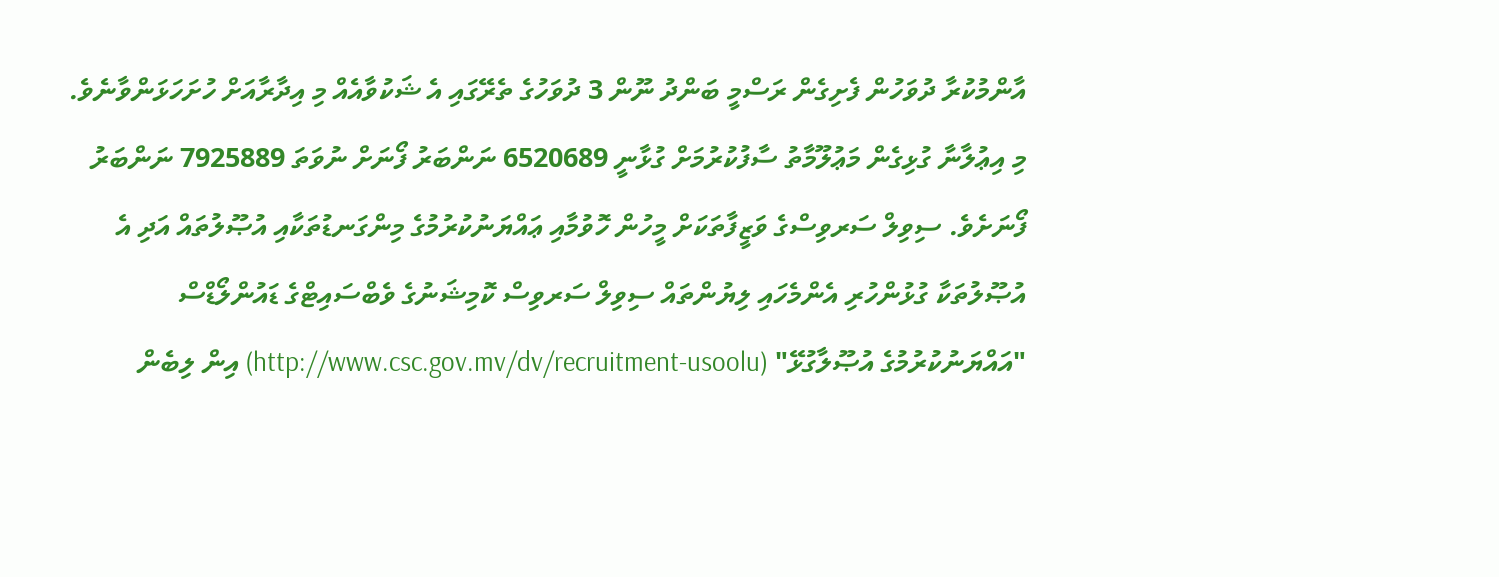އާންމުކުރާ ދުވަހުން ފެށިގެން ރަސްމީ ބަންދު ނޫން 3 ދުވަހުގެ ތެރޭގައި އެ ޝަކުވާއެއް މި އިދާރާއަށް ހުށަހަޅަންވާނެވެ.
މި އިޢުލާނާ ގުޅިގެން މަޢުލޫމާތު ސާފުކުރުމަށް ގުޅާނީ 6520689 ނަންބަރު ފޯނަށް ނުވަތަ 7925889 ނަންބަރު ފޯނަށެވެ. ސިވިލް ސަރވިސްގެ ވަޒީފާތަކަށް މީހުން ހޮވުމާއި ޢައްޔަނުކުރުމުގެ މިންގަނޑުތަކާއި އުޞޫލުތައް އަދި އެ އުޞޫލުތަކާ ގުޅުންހުރި އެންމެހައި ލިޔުންތައް ސިވިލް ސަރވިސް ކޮމިޝަނުގެ ވެބްސައިޓްގެ ޑައުންލޯޑްސް "އައްޔަނުކުރުމުގެ އުޞޫލާގުޅޭ" (http://www.csc.gov.mv/dv/recruitment-usoolu) އިން ލިބެން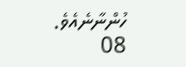ހުންނާނެއެވެ.
08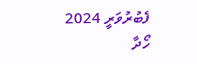ފެބުރުވަރީ 2024
ހޯދާ